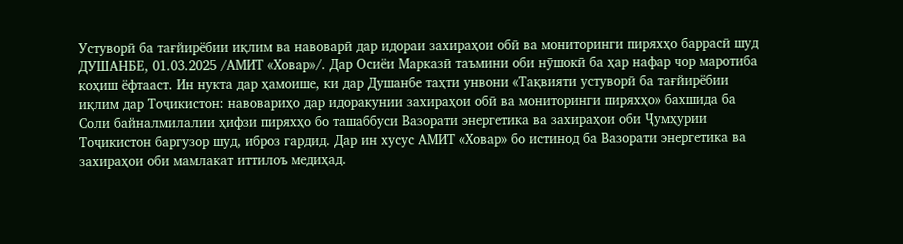Устуворӣ ба тағйирёбии иқлим ва навоварӣ дар идораи захираҳои обӣ ва мониторинги пиряхҳо баррасӣ шуд
ДУШАНБЕ, 01.03.2025 /АМИТ «Ховар»/. Дар Осиёи Марказӣ таъмини оби нӯшокӣ ба ҳар нафар чор маротиба коҳиш ёфтааст. Ин нукта дар ҳамоише, ки дар Душанбе таҳти унвони «Тақвияти устуворӣ ба тағйирёбии иқлим дар Тоҷикистон: навовариҳо дар идоракунии захираҳои обӣ ва мониторинги пиряхҳо» бахшида ба Соли байналмилалии ҳифзи пиряхҳо бо ташаббуси Вазорати энергетика ва захираҳои оби Ҷумҳурии Тоҷикистон баргузор шуд, иброз гардид. Дар ин хусус АМИТ «Ховар» бо истинод ба Вазорати энергетика ва захираҳои оби мамлакат иттилоъ медиҳад.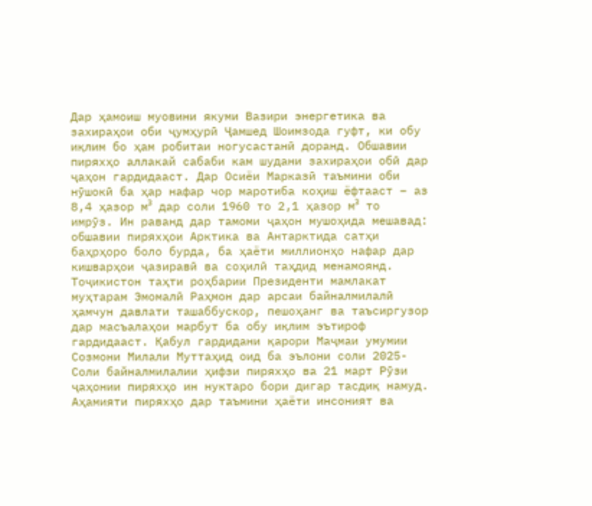Дар ҳамоиш муовини якуми Вазири энергетика ва захираҳои оби ҷумҳурӣ Ҷамшед Шоимзода гуфт, ки обу иқлим бо ҳам робитаи ногусастанӣ доранд. Обшавии пиряхҳо аллакай сабаби кам шудани захираҳои обӣ дар ҷаҳон гардидааст. Дар Осиёи Марказӣ таъмини оби нӯшокӣ ба ҳар нафар чор маротиба коҳиш ёфтааст – аз 8,4 ҳазор м³ дар соли 1960 то 2,1 ҳазор м³ то имрӯз. Ин раванд дар тамоми ҷаҳон мушоҳида мешавад: обшавии пиряхҳои Арктика ва Антарктида сатҳи баҳрҳоро боло бурда, ба ҳаёти миллионҳо нафар дар кишварҳои ҷазиравӣ ва соҳилӣ таҳдид менамоянд.
Тоҷикистон таҳти роҳбарии Президенти мамлакат муҳтарам Эмомалӣ Раҳмон дар арсаи байналмилалӣ ҳамчун давлати ташаббускор, пешоҳанг ва таъсиргузор дар масъалаҳои марбут ба обу иқлим эътироф гардидааст. Қабул гардидани қарори Маҷмаи умумии Созмони Милали Муттаҳид оид ба эълони соли 2025- Соли байналмилалии ҳифзи пиряхҳо ва 21 март Рӯзи ҷаҳонии пиряхҳо ин нуктаро бори дигар тасдиқ намуд.
Аҳамияти пиряхҳо дар таъмини ҳаёти инсоният ва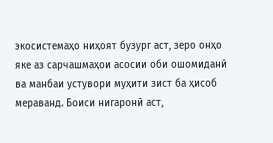экосистемаҳо ниҳоят бузург аст, зеро онҳо яке аз сарчашмаҳои асосии оби ошомиданӣ ва манбаи устувори муҳити зист ба ҳисоб мераванд. Боиси нигаронӣ аст,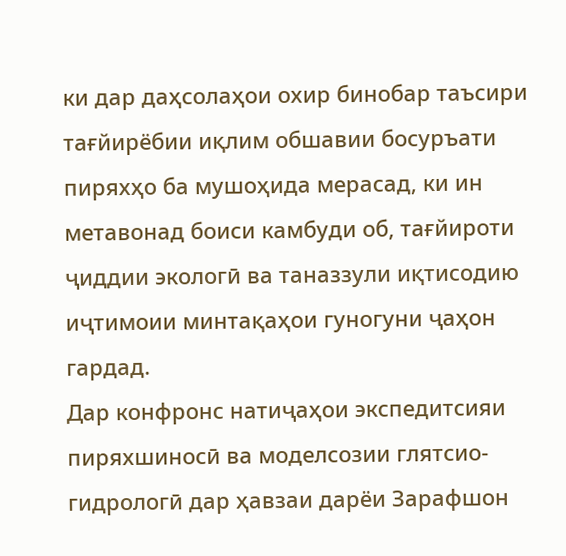ки дар даҳсолаҳои охир бинобар таъсири тағйирёбии иқлим обшавии босуръати пиряхҳо ба мушоҳида мерасад, ки ин метавонад боиси камбуди об, тағйироти ҷиддии экологӣ ва таназзули иқтисодию иҷтимоии минтақаҳои гуногуни ҷаҳон гардад.
Дар конфронс натиҷаҳои экспедитсияи пиряхшиносӣ ва моделсозии глятсио-гидрологӣ дар ҳавзаи дарёи Зарафшон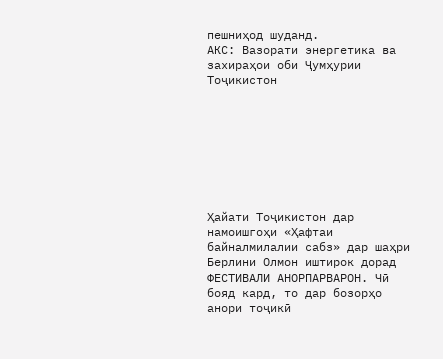пешниҳод шуданд.
АКС: Вазорати энергетика ва захираҳои оби Ҷумҳурии Тоҷикистон








Ҳайати Тоҷикистон дар намоишгоҳи «Ҳафтаи байналмилалии сабз» дар шаҳри Берлини Олмон иштирок дорад
ФЕСТИВАЛИ АНОРПАРВАРОН. Чӣ бояд кард, то дар бозорҳо анори тоҷикӣ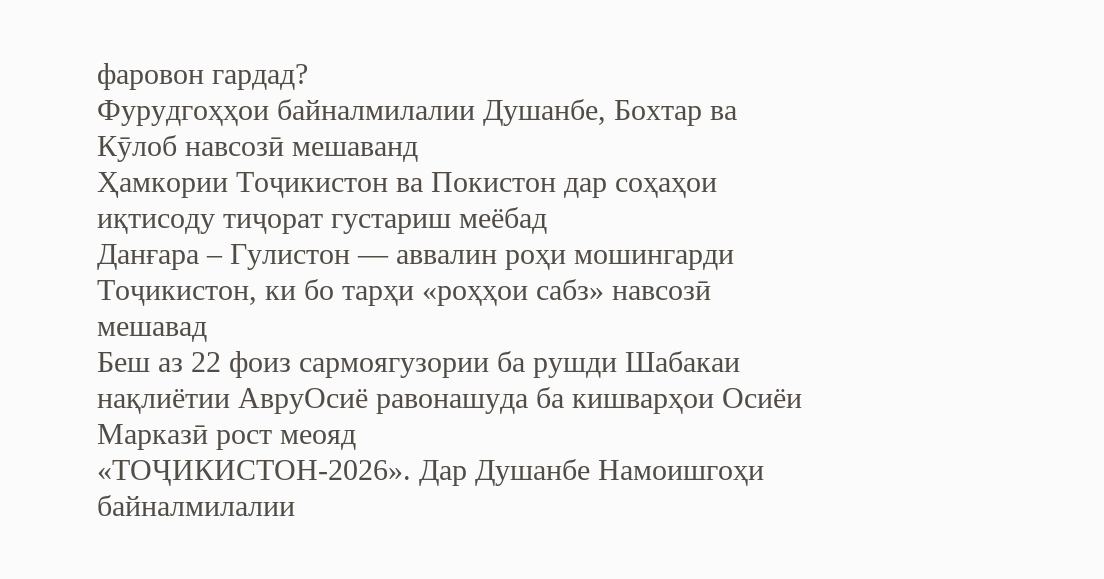фаровон гардад?
Фурудгоҳҳои байналмилалии Душанбе, Бохтар ва Кӯлоб навсозӣ мешаванд
Ҳамкории Тоҷикистон ва Покистон дар соҳаҳои иқтисоду тиҷорат густариш меёбад
Данғара – Гулистон — аввалин роҳи мошингарди Тоҷикистон, ки бо тарҳи «роҳҳои сабз» навсозӣ мешавад
Беш аз 22 фоиз сармоягузории ба рушди Шабакаи нақлиётии АвруОсиё равонашуда ба кишварҳои Осиёи Марказӣ рост меояд
«ТОҶИКИСТОН-2026». Дар Душанбе Намоишгоҳи байналмилалии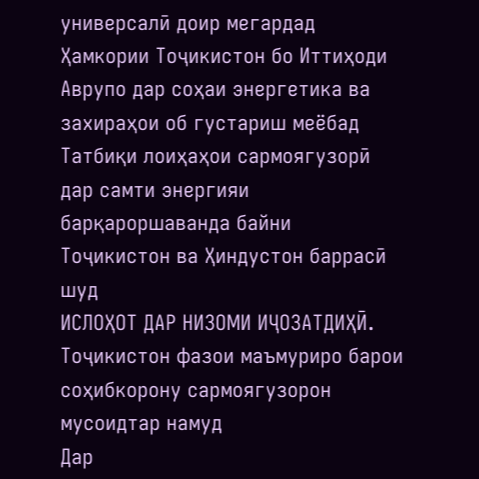универсалӣ доир мегардад
Ҳамкории Тоҷикистон бо Иттиҳоди Аврупо дар соҳаи энергетика ва захираҳои об густариш меёбад
Татбиқи лоиҳаҳои сармоягузорӣ дар самти энергияи барқароршаванда байни Тоҷикистон ва Ҳиндустон баррасӣ шуд
ИСЛОҲОТ ДАР НИЗОМИ ИҶОЗАТДИҲӢ. Тоҷикистон фазои маъмуриро барои соҳибкорону сармоягузорон мусоидтар намуд
Дар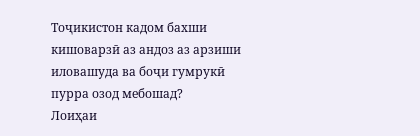Тоҷикистон кадом бахши кишоварзӣ аз андоз аз арзиши иловашуда ва боҷи гумрукӣ пурра озод мебошад?
Лоиҳаи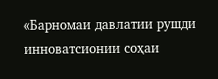«Барномаи давлатии рушди инноватсионии соҳаи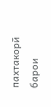пахтакорӣ барои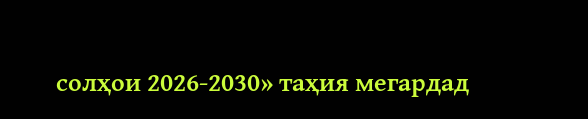солҳои 2026-2030» таҳия мегардад